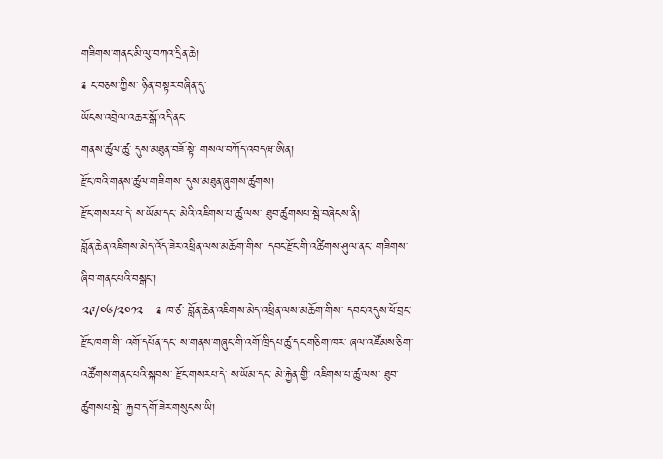གཟིགས་གནང་མི་ལུ་བཀའ་དྲིན་ཆེ།
༉ ང་བཅས་ཀྱིས་ ཉིན་བསྟར་བཞིན་དུ་
ཡོངས་འབྲེལ་འཆར་སྒོ་འདི་ནང་
གནས་ཚུལ་ཚུ་ དུས་མཐུན་བཟོ་སྟེ་ གསལ་བཀོད་འབདཝ་ཨིན།
རྫོང་ཁའི་གནས་ཚུལ་གཟིགས་ དུས་མཐུན་ཞུགས་ཚུགས།
རྫོང་གསརཔ་དེ་ ས་ཡོམ་དང་ མེའི་འཇིགས་པ་ཚུ་ལས་ ཐུབ་ཚུགསཔ་སྦེ་བཞེངས་ནི།
བློན་ཆེན་འཇིགས་མེད་འོད་ཟེར་འཕྲིན་ལས་མཆོག་གིས་ དབང་རྫོང་གི་འཚིགས་ཤུལ་ནང་ གཟིགས་ཞིབ་གནང་པའི་བསྒང་།
༢༩/༠༦/༢༠༡༢   ༉ ཁ་ཙ་ བློན་ཆེན་འཇིགས་མེད་འཕྲིན་ལས་མཆོག་གིས་ དབང་འདུས་ཕོ་བྲང་རྫོང་ཁག་གི་ འགོ་དཔོན་དང་ ས་གནས་གཞུང་གི་འགོ་ཁྲིདཔ་ཚུ་དང་གཅིག་ཁར་ ཞལ་འཛོམས་ཅིག་ འཚོགས་གནང་པའི་སྐབས་ རྫོང་གསརཔ་དེ་ ས་ཡོམ་དང་ མེ་རྐྱེན་གྱི་ འཇིགས་པ་ཚུ་ལས་ ཐུབ་ཚུགསཔ་སྦེ་ རྐྱབ་དགོ་ཟེར་གསུངས་ཡི།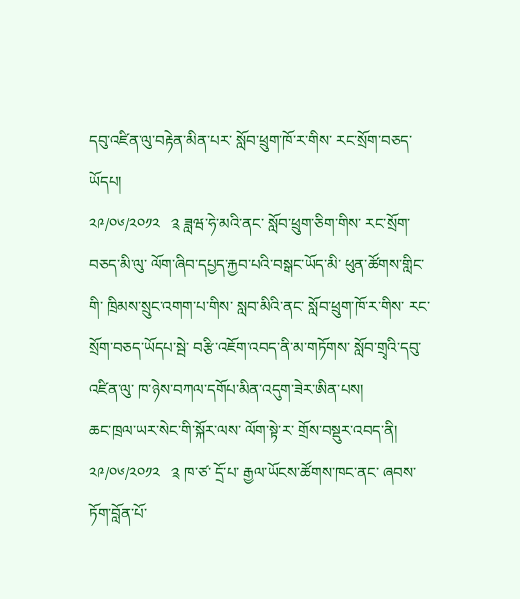དབུ་འཛིན་ལུ་བརྟེན་མིན་པར་ སློབ་ཕྲུག་ཁོ་ར་གིས་ རང་སྲོག་བཅད་ཡོདཔ།
༢༩/༠༦/༢༠༡༢   ༉ ཟླཝ་ཧེ་མའི་ནང་ སློབ་ཕྲུག་ཅིག་གིས་ རང་སྲོག་བཅད་མི་ལུ་ ལོག་ཞིབ་དཔྱད་རྐྱབ་པའི་བསྒང་ཡོད་མི་ ཕུན་ཚོགས་གླིང་གི་ ཁྲིམས་སྲུང་འགག་པ་གིས་ སླབ་མིའི་ནང་ སློབ་ཕྲུག་ཁོ་ར་གིས་ རང་སྲོག་བཅད་ཡོདཔ་སྦེ་ བརྩི་འཇོག་འབད་ནི་མ་གཏོགས་ སློབ་གྲྭའི་དབུ་འཛིན་ལུ་ ཁ་ཉེས་བཀལ་དགོཔ་མིན་འདུག་ཟེར་ཨིན་པས།
ཆང་ཁྲལ་ཡར་སེང་གི་སྐོར་ལས་ ལོག་སྟེ་ར་ གྲོས་བསྡུར་འབད་ནི།
༢༩/༠༦/༢༠༡༢   ༉ ཁ་ཙ་ དྲོ་པ་ རྒྱལ་ཡོངས་ཚོགས་ཁང་ནང་ ཞབས་ཏོག་བློན་པོ་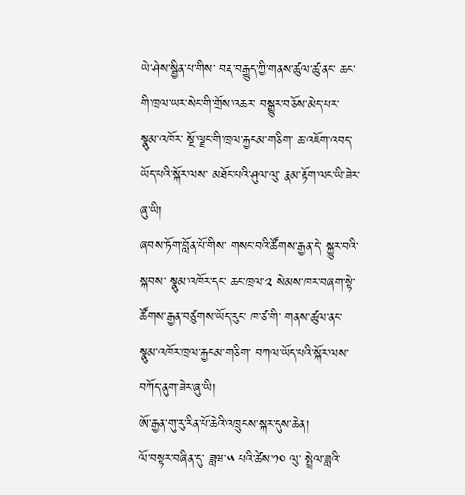ཡེ་ཤེས་སྦྱིན་པ་གིས་ བརྡ་བརྒྱུད་ཀྱི་གནས་ཚུལ་ཚུ་ནང་ ཆང་གི་ཁྲལ་ཡར་སེང་གི་གྲོས་འཆར་ བསྒྱུར་བཅོས་མེད་པར་ སྣུམ་འཁོར་ སྔོ་ལྗང་གི་ཁྲལ་རྐྱངམ་གཅིག་ ཆ་འཇོག་འབད་ཡོད་པའི་སྐོར་ལས་ མཐོང་པའི་ཤུལ་ལུ་ རྣམ་རྟོག་ལང་ཡི་ཟེར་ཞུ་ཡི།
ཞབས་ཏོག་བློན་པོ་གིས་ གསང་བའི་ཚོགས་རྒྱན་དེ་ སྐྱུར་བའི་སྐབས་ སྣུམ་འཁོར་དང་ ཆང་ཁྲལ་༢ སེམས་ཁར་བཞག་སྟེ་ ཚོགས་རྒྱན་བཙུགས་ཡོད་རུང་ ཁ་ཙ་གི་ གནས་ཚུལ་ནང་ སྣུམ་འཁོར་ཁྲལ་རྐྱངམ་གཅིག་ བཀལ་ཡོད་པའི་སྐོར་ལས་ བཀོད་ནུག་ཟེར་ཞུ་ཡི།
ཨོ་རྒྱན་གུ་རུ་རིན་པོ་ཆེའི་འཁྲུངས་སྐར་དུས་ཆེན།
ལོ་བསྟར་བཞིན་དུ་ ཟླཝ་༥ པའི་ཚེས་༡༠ ལུ་ སྤྲེལ་ཟླའི་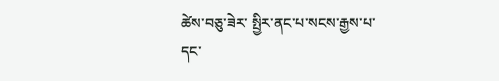ཚེས་བཅུ་ཟེར་ སྤྱིར་ནང་པ་སངས་རྒྱས་པ་དང་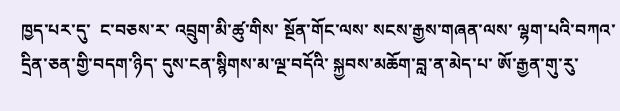ཁྱད་པར་དུ་  ང་བཅས་ར་ འབྲུག་མི་ཚུ་གིས་ སྔོན་གོང་ལས་ སངས་རྒྱས་གཞན་ལས་ ལྷག་པའི་བཀའ་དྲིན་ཅན་གྱི་བདག་ཉིད་ དུས་ངན་སྙིགས་མ་ལྔ་བདོའི་ སྐྱབས་མཆོག་བླ་ན་མེད་པ་ ཨོ་རྒྱན་གུ་རུ་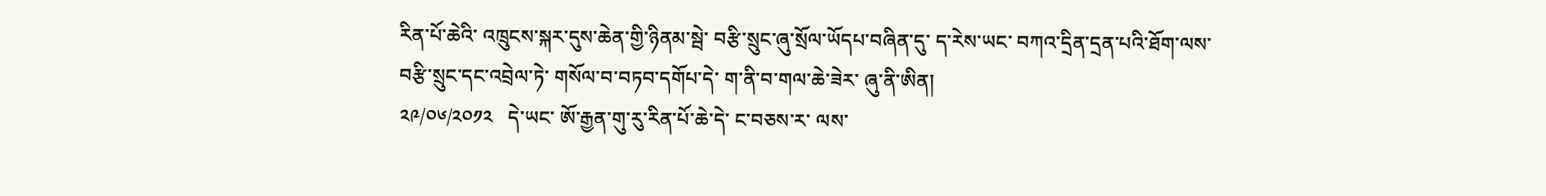རིན་པོ་ཆེའི་ འཁྲུངས་སྐར་དུས་ཆེན་གྱི་ཉིནམ་སྦེ་ བརྩི་སྲུང་ཞུ་སྲོལ་ཡོདཔ་བཞིན་དུ་ ད་རེས་ཡང་ བཀའ་དྲིན་དྲན་པའི་ཐོག་ལས་ བརྩི་སྲུང་དང་འབྲེལ་ཏེ་ གསོལ་བ་བཏབ་དགོཔ་དེ་ ག་ནི་བ་གལ་ཆེ་ཟེར་ ཞུ་ནི་ཨིན།
༢༩/༠༦/༢༠༡༢   དེ་ཡང་ ཨོ་རྒྱན་གུ་རུ་རིན་པོ་ཆེ་དེ་ ང་བཅས་ར་ ལས་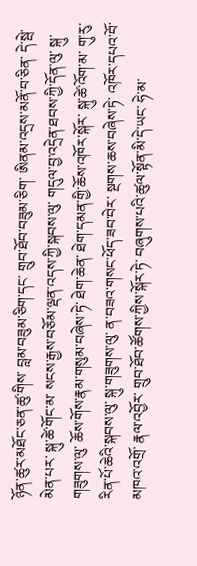ཉོན་ཚུར་མཐོང་ཅན་ཚུ་གིས་ བླམ་བཟུམ་ཅིག་དང་ གྲུབ་ཐོབ་བཟུམ་ཅིག་ ཨིནམ་འདྲས་མནོ་བ་ཅིན་ དེ་སྦེ་མེན་པར་ སྐུ་ཚེ་གོང་མ་ སངས་རྒྱས་བཅོམ་ལྡན་འདས་ཀྱི་སྐབས་ལུ་ གདུལ་བྱ་འདྲེན་ཐབས་ཀྱི་དོན་ལུ་ སྐུ་གཟུགས་ལུ་ ཆོས་གོས་རྣམ་གསུམ་བཞེས་ཏེ་ ཐེག་ཆེན་ ཐེག་དམན་གྱི་ཆོས་འཁོར་སྐོར་ སྐུ་ཚེ་འོག་མ་ གུ་རུ་རིན་པོ་ཆེའི་སྐབས་ལུ་ སྐུ་གཟུགས་ལུ་ ན་བཟའ་གསང་ཕོད་ཟབ་བེར་ སྔགས་ཆས་བཞེས་ཏེ་ འཁོར་དཔའ་བོ་མཁའ་འགྲོ་ རྣལ་འབྱོར་ གྲུབ་ཐོབ་ཚོགས་ཀྱིས་སྐོར་ཏེ་ བཞུགས་པའི་ཚུལ་སྟོན་མི་དེ་ཡང་ ཧེ་མ་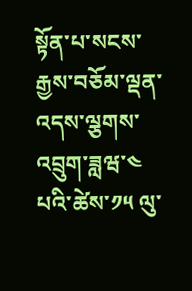སྟོན་པ་སངས་རྒྱས་བཅོམ་ལྡན་འདས་ལྕགས་འབྲུག་ཟླཝ་༤ པའི་ཚེས་༡༥ ལུ་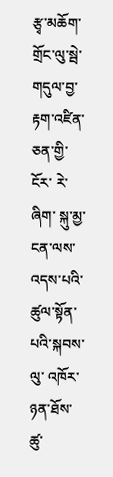རྩྭ་མཆོག་གྲོང་ལུ་སྦེ་ གདུལ་བྱ་རྟག་འཛིན་ཅན་གྱི་ངོར་ རེ་ཞིག་ སྐུ་མྱ་ངན་ལས་འདས་པའི་ ཚུལ་སྟོན་པའི་སྐབས་ལུ་ འཁོར་ཉན་ཐོས་ཚུ་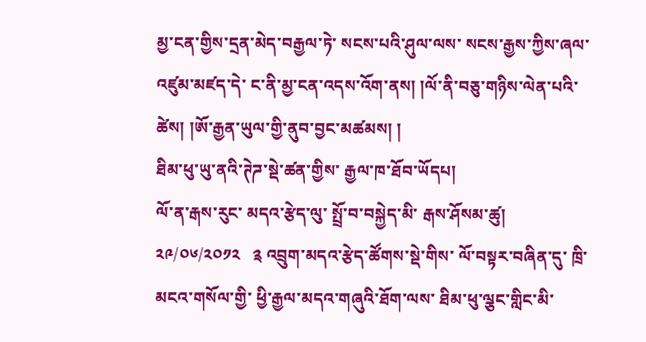མྱ་ངན་གྱིས་དྲན་མེད་བརྒྱལ་ཏེ་ སངས་པའི་ཤུལ་ལས་ སངས་རྒྱས་ཀྱིས་ཞལ་འཛུམ་མཛད་དེ་ ང་ནི་མྱ་ངན་འདས་འོག་ནས། །ལོ་ནི་བཅུ་གཉིས་ལེན་པའི་ཚེས། །ཨོ་རྒྱན་ཡུལ་གྱི་ནུབ་བྱང་མཚམས། །
ཐིམ་ཕུ་ཡུ་ནའི་ཊེཌ་སྡེ་ཚན་གྱིས་ རྒྱལ་ཁ་ཐོབ་ཡོདཔ།
ལོ་ན་རྒས་རུང་ མདའ་རྩེད་ལུ་ སྤྲོ་བ་བསྐྱེད་མི་ རྒས་ཤོསམ་ཚུ།
༢༩/༠༦/༢༠༡༢   ༉ འབྲུག་མདའ་རྩེད་ཚོགས་སྡེ་གིས་ ལོ་བསྟར་བཞིན་དུ་ ཁྲི་མངའ་གསོལ་གྱི་ ཕྱི་རྒྱལ་མདའ་གཞུའི་ཐོག་ལས་ ཐིམ་ཕུ་ལྕང་གླིང་མི་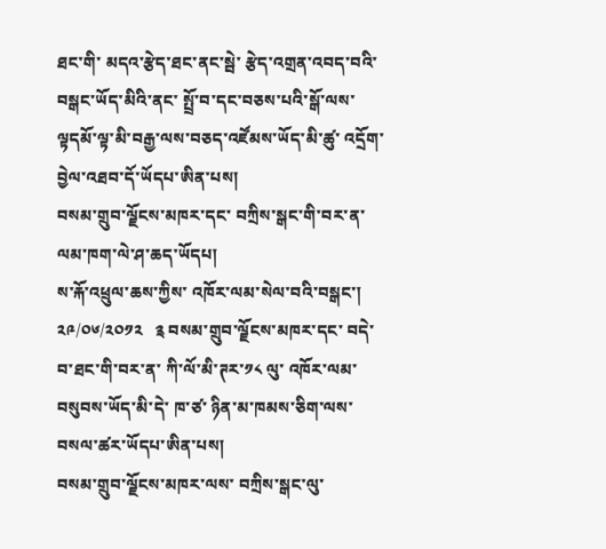ཐང་གི་ མདའ་རྩེད་ཐང་ནང་སྦེ་ རྩེད་འགྲན་འབད་བའི་བསྒང་ཡོད་མིའི་ནང་ སྤྲོ་བ་དང་བཅས་པའི་སྒོ་ལས་ ལྟདམོ་ལྟ་མི་བརྒྱ་ལས་བཅད་འཛོམས་ཡོད་མི་ཚུ་ འདྲོག་བྱེལ་འཐབ་དོ་ཡོདཔ་ཨིན་པས།
བསམ་གྲུབ་ལྗོངས་མཁར་དང་ བཀྲིས་སྒང་གི་བར་ན་ ལམ་ཁག་ལེ་ཤ་ཆད་ཡོདཔ།
ས་རྐོ་འཕྲུལ་ཆས་ཀྱིས་ འཁོར་ལམ་སེལ་བའི་བསྒང་།
༢༩/༠༦/༢༠༡༢   ༉ བསམ་གྲུབ་ལྗོངས་མཁར་དང་ བདེ་བ་ཐང་གི་བར་ན་ ཀི་ལོ་མི་ཊར་༡༨ ལུ་ འཁོར་ལམ་བསུབས་ཡོད་མི་དེ་ ཁ་ཙ་ ཉིན་མ་ཁམས་ཅིག་ལས་ བསལ་ཚར་ཡོདཔ་ཨིན་པས།
བསམ་གྲུབ་ལྗོངས་མཁར་ལས་ བཀྲིས་སྒང་ལུ་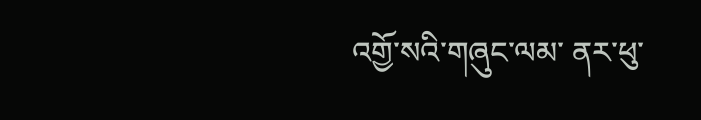འགྱོ་སའི་གཞུང་ལམ་ ནར་ཕུ་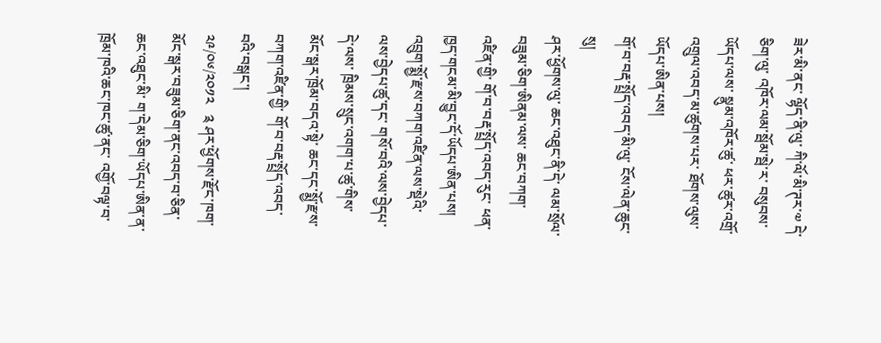ཟེར་མི་ནང་ ལྷོད་ནི་ལུ་ ཀི་ལོ་མི་ཊར་༧ དེ་ཅིག་ལུ་ འཁོར་ལམ་སྦོམ་སྦེ་ར་ བསུབས་ཡོདཔ་ལས་ སྣུམ་འཁོར་ཚུ་ ཕར་ཚུར་འགྲོ་འགྲུལ་འབད་མ་ཚུགས་པར་ ཐོགས་ལུས་ཡོདཔ་ཨིན་པས།
གོ་བ་བརྡ་སྤྲོད་འབད་མི་ལུ་ ངོས་ལེན་ཆུང་སུ།
ཤར་ཕྱོགས་ལུ་ ཆང་འཐུང་ནི་དེ་ ལམ་སྲོལ་བཟུམ་ཅིག་ཨིནམ་ལས་ ཆང་བཀག་འཛིན་གྱི་ གོ་བ་བརྡ་སྤྲོད་འབད་རུང་ ཕན་ཁྱད་གངམ་མི་བྱུང་དོ་ཡོདཔ་ཨིན་པས།
འབྲུག་སྨྱོ་རྫས་བཀག་འཛིན་ལས་སྡེའི་ ལས་བྱེདཔ་ཚུ་དང་ གསོ་བའི་ལས་བྱེདཔ་ དེ་ལས་ ཁྲིམས་སྲུང་འགག་པ་ཚུ་གིས་ མོང་སྒར་ཁྲོམ་བདའ་སྟེ་ ཆང་དང་སྨྱོ་རྫས་བཀག་འཛིན་གྱི་ གོ་བ་བརྡ་སྤྲོད་འབད་བའི་བསྒང་།
༢༩/༠༦/༢༠༡༢   ༉ ཤར་ཕྱོགས་རྫོང་ཁག་ མོང་སྒར་བཟུམ་ཅིག་ནང་འབད་བ་ཅིན་ ཆང་འཐུང་མི་ ག་དེམ་ཅིག་ཡོདཔ་ཨིན་ན་ ཁྲོམ་ཁའི་ཆང་ཁང་ཚུ་ནང་ འགྱོ་བལྟ་བ་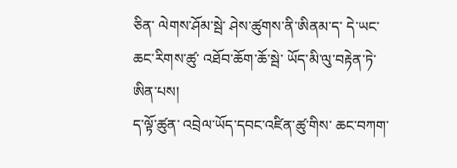ཅིན་ ལེགས་ཤོམ་སྦེ་ ཤེས་ཚུགས་ནི་ཨིནམ་ད་ དེ་ཡང་ ཆང་རིགས་ཚུ་ འཐོབ་ཆོག་ཆོ་སྦེ་ ཡོད་མི་ལུ་བརྟེན་ཏེ་ཨིན་པས།
ད་ལྟོ་ཚུན་ འབྲེལ་ཡོད་དབང་འཛིན་ཚུ་གིས་ ཆང་བཀག་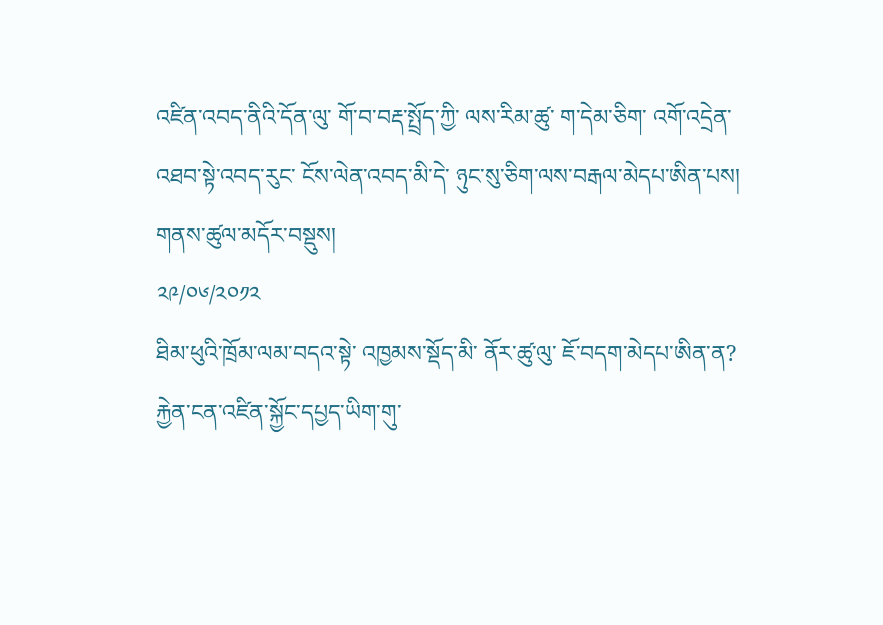འཛིན་འབད་ནིའི་དོན་ལུ་ གོ་བ་བརྡ་སྤྲོད་ཀྱི་ ལས་རིམ་ཚུ་ ག་དེམ་ཅིག་ འགོ་འདྲེན་འཐབ་སྟེ་འབད་རུང་ ངོས་ལེན་འབད་མི་དེ་ ཉུང་སུ་ཅིག་ལས་བརྒལ་མེདཔ་ཨིན་པས།
གནས་ཚུལ་མདོར་བསྡུས།
༢༩/༠༦/༢༠༡༢
ཐིམ་ཕུའི་ཁྲོམ་ལམ་བདའ་སྟེ་ འཁྱམས་སྡོད་མི་ ནོར་ཚུ་ལུ་ ཇོ་བདག་མེདཔ་ཨིན་ན?
རྐྱེན་ངན་འཛིན་སྐྱོང་དཔྱད་ཡིག་གུ་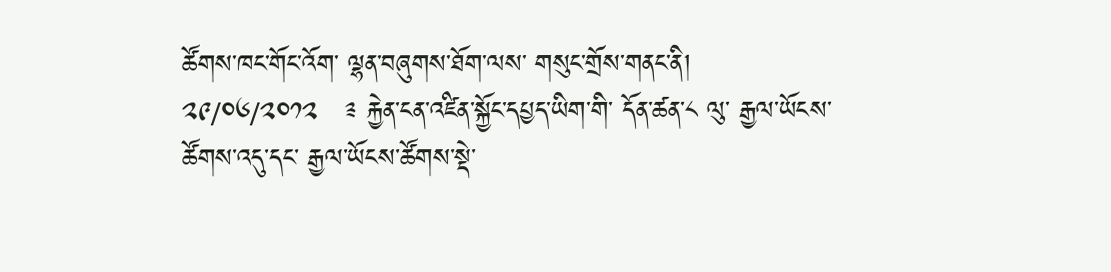ཚོགས་ཁང་གོང་འོག་ ལྷན་བཞུགས་ཐོག་ལས་ གསུང་གྲོས་གནང་ནི།
༢༩/༠༦/༢༠༡༢   ༉ རྐྱེན་ངན་འཛིན་སྐྱོང་དཔྱད་ཡིག་གི་ དོན་ཚན་༨ ལུ་ རྒྱལ་ཡོངས་ཚོགས་འདུ་དང་ རྒྱལ་ཡོངས་ཚོགས་སྡེ་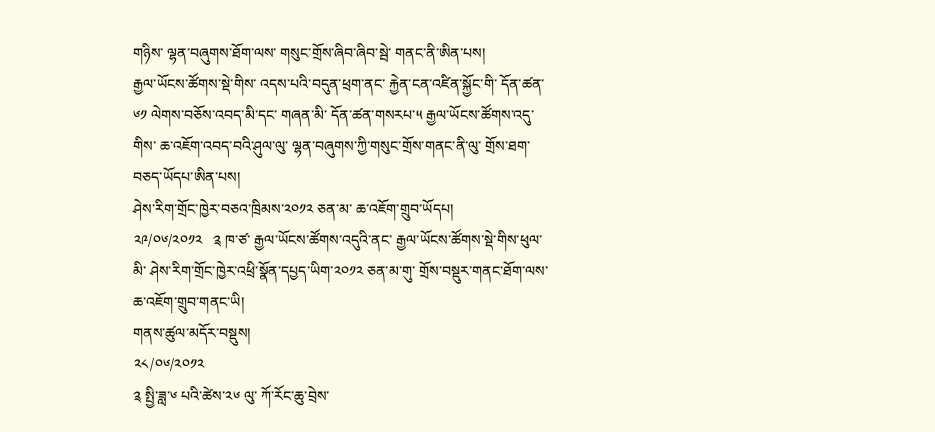གཉིས་ ལྷན་བཞུགས་ཐོག་ལས་ གསུང་གྲོས་ཞིབ་ཞིབ་སྦེ་ གནང་ནི་ཨིན་པས།
རྒྱལ་ཡོངས་ཚོགས་སྡེ་གིས་ འདས་པའི་བདུན་ཕྲག་ནང་ རྐྱེན་ངན་འཛིན་སྐྱོང་གི་ དོན་ཚན་༦༡ ལེགས་བཅོས་འབད་མི་དང་ གཞན་མི་ དོན་ཚན་གསརཔ་༥ རྒྱལ་ཡོངས་ཚོགས་འདུ་གིས་ ཆ་འཇོག་འབད་བའི་ཤུལ་ལུ་ ལྷན་བཞུགས་ཀྱི་གསུང་གྲོས་གནང་ནི་ལུ་ གྲོས་ཐག་བཅད་ཡོདཔ་ཨིན་པས།
ཤེས་རིག་གྲོང་ཁྱེར་བཅའ་ཁྲིམས་༢༠༡༢ ཅན་མ་ ཆ་འཇོག་གྲུབ་ཡོདཔ།
༢༩/༠༦/༢༠༡༢   ༉ ཁ་ཙ་ རྒྱལ་ཡོངས་ཚོགས་འདུའི་ནང་ རྒྱལ་ཡོངས་ཚོགས་སྡེ་གིས་ཕུལ་མི་ ཤེས་རིག་གྲོང་ཁྱེར་འཕྲི་སྣོན་དཔྱད་ཡིག་༢༠༡༢ ཅན་མ་གུ་ གྲོས་བསྡུར་གནང་ཐོག་ལས་ ཆ་འཇོག་གྲུབ་གནང་ཡི།
གནས་ཚུལ་མདོར་བསྡུས།
༢༨/༠༦/༢༠༡༢
༉ སྤྱི་ཟླ་༦ པའི་ཚེས་༢༦ ལུ་ ཀོ་རོང་ཆུ་བྲེས་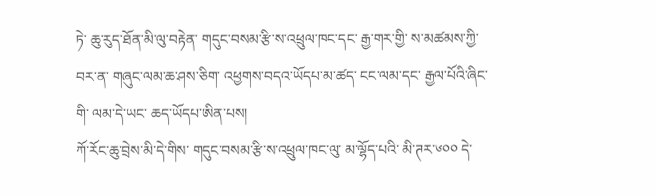ཏེ་ ཆུ་རུད་ཐོན་མི་ལུ་བརྟེན་ གདུང་བསམ་རྩི་ས་འཕྲུལ་ཁང་དང་ རྒྱ་གར་གྱི་ ས་མཚམས་ཀྱི་བར་ན་ གཞུང་ལམ་ཆ་ཤས་ཅིག་ འཕྱགས་བདའ་ཡོདཔ་མ་ཚད་ ངང་ལམ་དང་ རྒྱལ་པོའི་ཞིང་གི་ ལམ་དེ་ཡང་ ཆད་ཡོདཔ་ཨིན་པས།
ཀོ་རོང་ཆུ་བྲེས་མི་དེ་གིས་ གདུང་བསམ་རྩི་ས་འཕྲུལ་ཁང་ལུ་ མ་ལྷོད་པའི་ མི་ཊར་༦༠༠ དེ་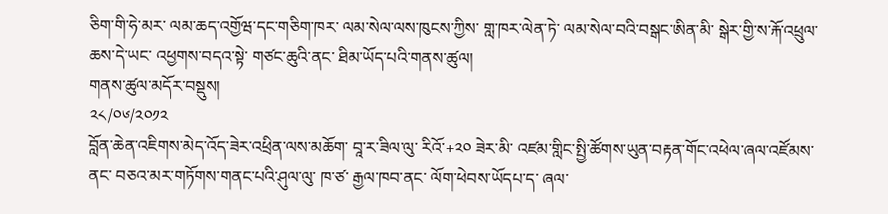ཅིག་གི་ཧེ་མར་ ལམ་ཆད་འགྱོཝ་དང་གཅིག་ཁར་ ལམ་སེལ་ལས་ཁུངས་ཀྱིས་ གླ་ཁར་ལེན་ཏེ་ ལམ་སེལ་བའི་བསྒང་ཨིན་མི་ སྒེར་གྱི་ས་རྐོ་འཕྲུལ་ཆས་དེ་ཡང་ འཕྱགས་བདའ་སྟེ་ གཙང་ཆུའི་ནང་ ཐིམ་ཡོད་པའི་གནས་ཚུལ།
གནས་ཚུལ་མདོར་བསྡུས།
༢༨/༠༦/༢༠༡༢
བློན་ཆེན་འཇིགས་མེད་འོད་ཟེར་འཕྲིན་ལས་མཆོག་ བཱ་ར་ཟིལ་ལུ་ རིའོ་+༢༠ ཟེར་མི་ འཛམ་གླིང་སྤྱི་ཚོགས་ཡུན་བརྟན་གོང་འཕེལ་ཞལ་འཛོམས་ནང་ བཅའ་མར་གཏོགས་གནང་པའི་ཤུལ་ལུ་ ཁ་ཙ་ རྒྱལ་ཁབ་ནང་ ལོག་ཕེབས་ཡོདཔ་ད་ ཞལ་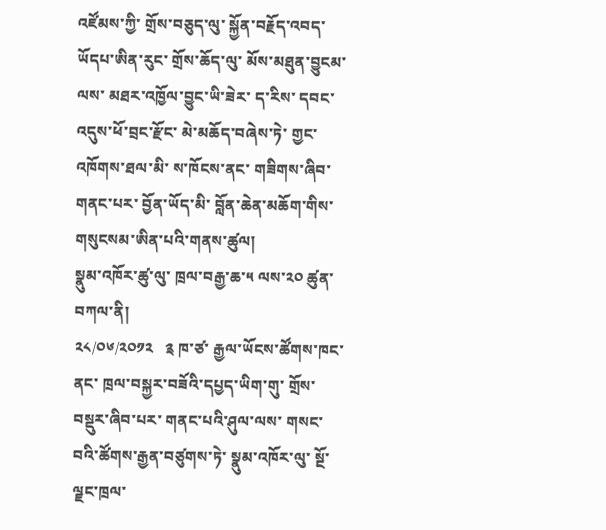འཛོམས་ཀྱི་ གྲོས་བཅུད་ལུ་ སྐྱོན་བརྗོད་འབད་ཡོདཔ་ཨིན་རུང་ གྲོས་ཆོད་ལུ་ མོས་མཐུན་བྱུངམ་ལས་ མཐར་འཁྱོལ་བྱུང་ཡི་ཟེར་ ད་རིས་ དབང་འདུས་ཕོ་བྲང་རྫོང་ མེ་མཆོད་བཞེས་ཏེ་ གྱང་འཁོགས་ཐལ་མི་ ས་ཁོངས་ནང་ གཟིགས་ཞིབ་གནང་པར་ བྱོན་ཡོད་མི་ བློན་ཆེན་མཆོག་གིས་ གསུངསམ་ཨིན་པའི་གནས་ཚུལ།
སྣུམ་འཁོར་ཚུ་ལུ་ ཁྲལ་བརྒྱ་ཆ་༥ ལས་༢༠ ཚུན་བཀལ་ནི།
༢༨/༠༦/༢༠༡༢   ༉ ཁ་ཙ་ རྒྱལ་ཡོངས་ཚོགས་ཁང་ནང་ ཁྲལ་བསྐྱར་བཟོའི་དཔྱད་ཡིག་གུ་ གྲོས་བསྡུར་ཞིབ་པར་ གནང་པའི་ཤུལ་ལས་ གསང་བའི་ཚོགས་རྒྱན་བཙུགས་ཏེ་ སྣུམ་འཁོར་ལུ་ སྔོ་ལྗང་ཁྲལ་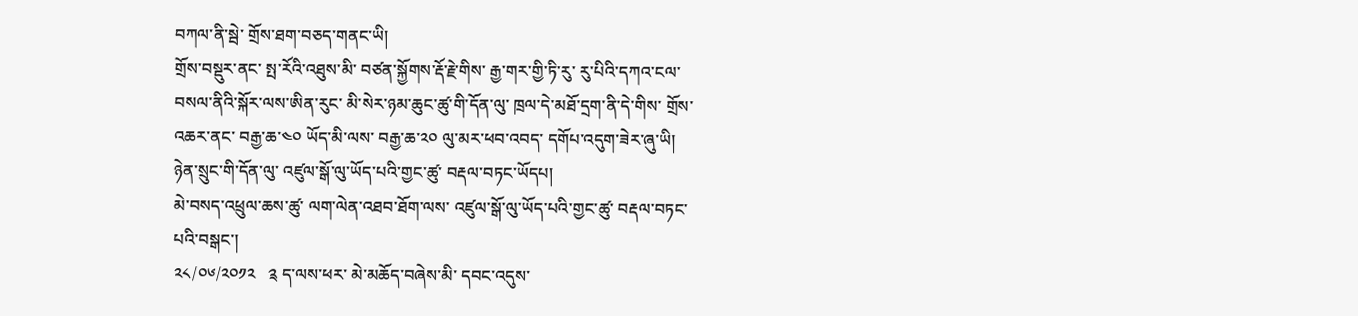བཀལ་ནི་སྦེ་ གྲོས་ཐག་བཅད་གནང་ཡི།
གྲོས་བསྡུར་ནང་ སྤ་རོའི་འཐུས་མི་ བཙན་སྐྱོགས་རྡོ་རྗེ་གིས་ རྒྱ་གར་གྱི་ཏི་རུ་ རུ་པིའི་དཀའ་ངལ་ བསལ་ནིའི་སྐོར་ལས་ཨིན་རུང་ མི་སེར་ཉམ་ཆུང་ཚུ་གི་དོན་ལུ་ ཁྲལ་དེ་མཐོ་དྲག་ནི་དེ་གིས་ གྲོས་འཆར་ནང་ བརྒྱ་ཆ་༤༠ ཡོད་མི་ལས་ བརྒྱ་ཆ་༢༠ ལུ་མར་ཕབ་འབད་ དགོཔ་འདུག་ཟེར་ཞུ་ཡི།
ཉེན་སྲུང་གི་དོན་ལུ་ འཛུལ་སྒོ་ལུ་ཡོད་པའི་གྱང་ཚུ་ བརྡལ་བཏང་ཡོདཔ།
མེ་བསད་འཕྲུལ་ཆས་ཚུ་ ལག་ལེན་འཐབ་ཐོག་ལས་ འཛུལ་སྒོ་ལུ་ཡོད་པའི་གྱང་ཚུ་ བརྡལ་བཏང་པའི་བསྒང་།
༢༨/༠༦/༢༠༡༢   ༉ ད་ལས་ཕར་ མེ་མཆོད་བཞེས་མི་ དབང་འདུས་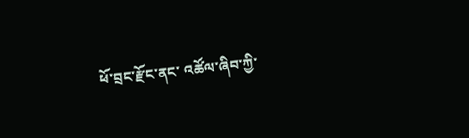ཕོ་བྲང་རྫོང་ནང་ འཚོལ་ཞིབ་ཀྱི་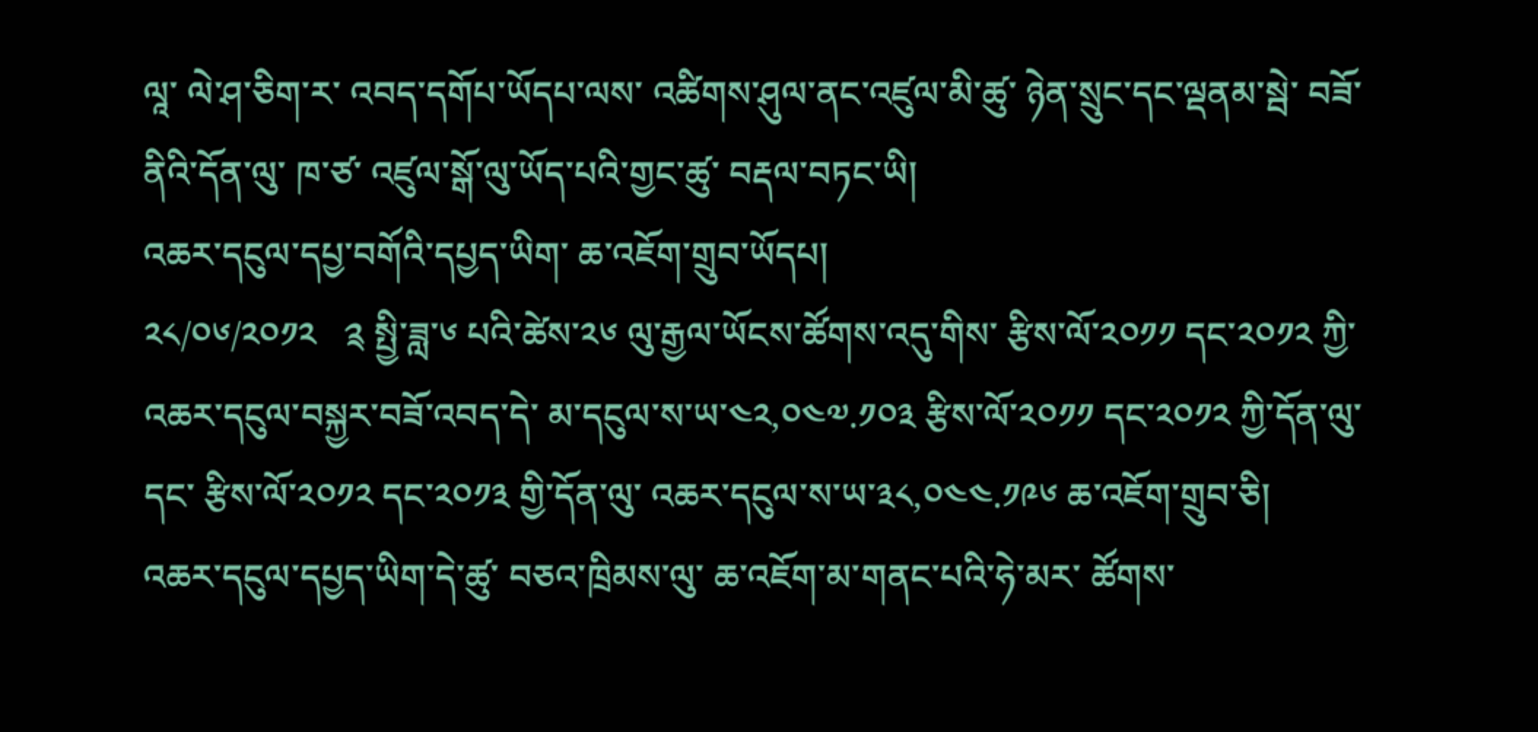ལཱ་ ལེ་ཤ་ཅིག་ར་ འབད་དགོཔ་ཡོདཔ་ལས་ འཚིགས་ཤུལ་ནང་འཛུལ་མི་ཚུ་ ཉེན་སྲུང་དང་ལྡནམ་སྦེ་ བཟོ་ནིའི་དོན་ལུ་ ཁ་ཙ་ འཛུལ་སྒོ་ལུ་ཡོད་པའི་གྱང་ཚུ་ བརྡལ་བཏང་ཡི།
འཆར་དངུལ་དཔྱ་བགོའི་དཔྱད་ཡིག་ ཆ་འཇོག་གྲུབ་ཡོདཔ།
༢༨/༠༦/༢༠༡༢   ༉ སྤྱི་ཟླ་༦ པའི་ཚེས་༢༦ ལུ་རྒྱལ་ཡོངས་ཚོགས་འདུ་གིས་ རྩིས་ལོ་༢༠༡༡ དང་༢༠༡༢ ཀྱི་ འཆར་དངུལ་བསྐྱར་བཟོ་འབད་དེ་ མ་དངུལ་ས་ཡ་༤༢,༠༤༧.༡༠༣ རྩིས་ལོ་༢༠༡༡ དང་༢༠༡༢ ཀྱི་དོན་ལུ་དང་ རྩིས་ལོ་༢༠༡༢ དང་༢༠༡༣ གྱི་དོན་ལུ་ འཆར་དངུལ་ས་ཡ་༣༨,༠༤༤.༡༩༦ ཆ་འཇོག་གྲུབ་ཅི།
འཆར་དངུལ་དཔྱད་ཡིག་དེ་ཚུ་ བཅའ་ཁྲིམས་ལུ་ ཆ་འཇོག་མ་གནང་པའི་ཧེ་མར་ ཚོགས་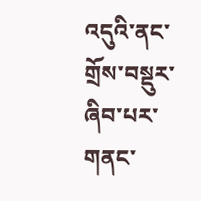འདུའི་ནང་ གྲོས་བསྡུར་ཞིབ་པར་གནང་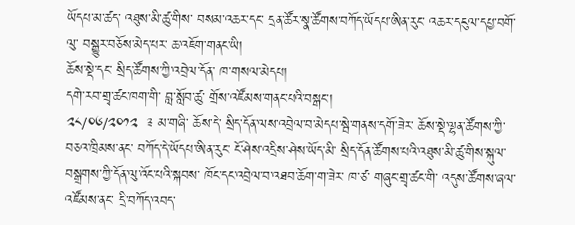ཡོདཔ་མ་ཚད་ འཐུས་མི་ཚུ་གིས་ བསམ་འཆར་དང་ དྲན་ཚོར་སྣ་ཚོགས་བཀོད་ཡོདཔ་ཨིན་རུང་ འཆར་དངུལ་དཔྱ་བགོ་ལུ་ བསྒྱུར་བཅོས་མེད་པར་ ཆ་འཇོག་གནང་ཡི།
ཆོས་སྡེ་དང་ སྲིད་ཚོགས་ཀྱི་འབྲེལ་དོན་ ཁ་གསལ་མེདཔ།
དགེ་རབ་གྲྭ་ཚང་ཁག་གི་ བླ་སློབ་ཚུ་ གྲོས་འཛོམས་གནང་པའི་བསྒང་།
༢༨/༠༦/༢༠༡༢  ༉ མ་གཞི་ ཆོས་དེ་ སྲིད་དོན་ལས་འབྲེལ་བ་མེདཔ་སྦེ་གནས་དགོ་ཟེར་ ཆོས་སྡེ་ལྷན་ཚོགས་ཀྱི་བཅའ་ཁྲིམས་ནང་ བཀོད་དེ་ཡོདཔ་ཨིན་རུང་ ངོ་ཤེས་འདྲིས་ཤེས་ཡོད་མི་ སྲིད་དོན་ཚོགས་པའི་འཐུས་མི་ཚུ་གིས་སྐུལ་བསྒྲགས་ཀྱི་དོན་ལུ་འོང་པའི་སྐབས་ ཁོང་དང་འབྲེལ་བ་འཐབ་ཆོག་ག་ཟེར་ ཁ་ཙ་ གཞུང་གྲྭ་ཚང་གི་ འདུས་ཚོགས་ཞལ་འཛོམས་ནང་ དྲི་བཀོད་འབད་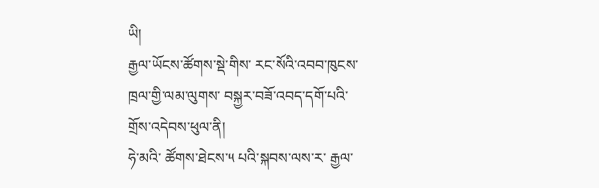ཡི།
རྒྱལ་ཡོངས་ཚོགས་སྡེ་གིས་ རང་སོའི་འབབ་ཁུངས་ཁྲལ་གྱི་ལམ་ལུགས་ བསྐྱར་བཟོ་འབད་དགོ་པའི་གྲོས་འདེབས་ཕུལ་ནི།
ཧེ་མའི་ ཚོགས་ཐེངས་༥ པའི་སྐབས་ལས་ར་ རྒྱལ་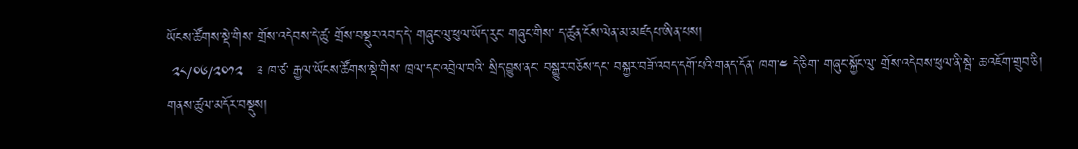ཡོངས་ཚོགས་སྡེ་གིས་ གྲོས་འདེབས་དེ་ཚུ་ གྲོས་བསྡུར་འབད་དེ་ གཞུང་ལུ་ཕུལ་ཡོད་རུང་ གཞུང་གིས་ ད་ཚུན་ངོས་ལེན་མ་མཛདཔ་ཨིན་པས།
 ༢༨/༠༦/༢༠༡༢   ༉ ཁ་ཙ་ རྒྱལ་ཡོངས་ཚོགས་སྡེ་གིས་ ཁྲལ་དང་འབྲེལ་བའི་ སྲིད་བྱུས་ནང་ བསྒྱུར་བཅོས་དང་ བསྐྱར་བཟོ་འབད་དགོ་པའི་གནད་དོན་ ཁག་༤ དེ་ཅིག་ གཞུང་སྐྱོང་ལུ་ གྲོས་འདེབས་ཕུལ་ནི་སྦེ་ ཆ་འཇོག་གྲུབ་ཅི།
གནས་ཚུལ་མདོར་བསྡུས།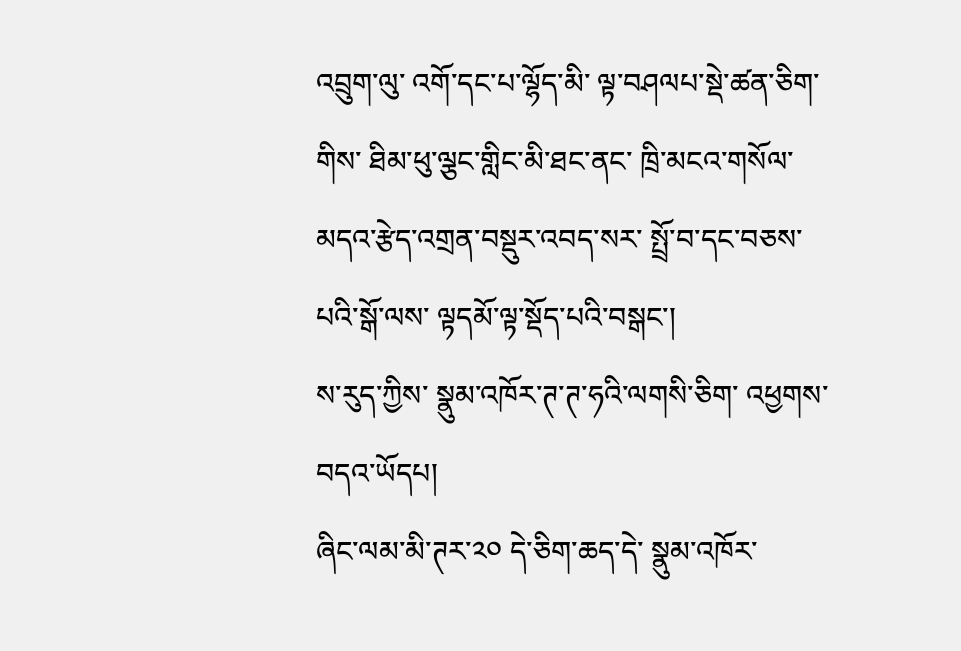འབྲུག་ལུ་ འགོ་དང་པ་ལྷོད་མི་ ལྟ་བཤལཔ་སྡེ་ཚན་ཅིག་གིས་ ཐིམ་ཕུ་ལྕང་གླིང་མི་ཐང་ནང་ ཁྲི་མངའ་གསོལ་ མདའ་རྩེད་འགྲན་བསྡུར་འབད་སར་ སྤྲོ་བ་དང་བཅས་པའི་སྒོ་ལས་ ལྟདམོ་ལྟ་སྡོད་པའི་བསྒང་།
ས་རུད་ཀྱིས་ སྣུམ་འཁོར་ཊ་ཊ་ཧའི་ལགསི་ཅིག་ འཕྱགས་བདའ་ཡོདཔ།
ཞིང་ལམ་མི་ཊར་༢༠ དེ་ཅིག་ཆད་དེ་ སྣུམ་འཁོར་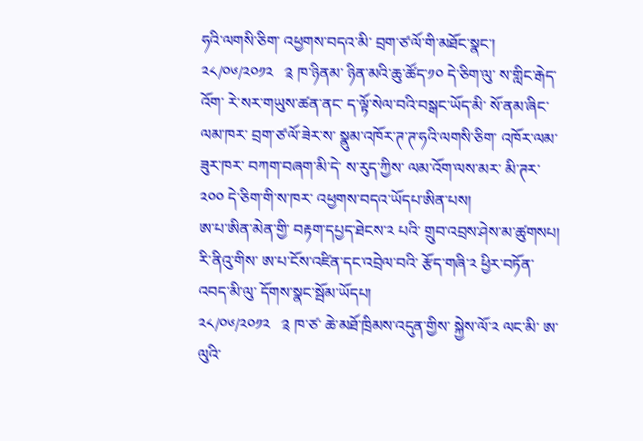ཧའི་ལགསི་ཅིག་ འཕྱགས་བདའ་མི་ བྲག་ཙ་ལོ་གི་མཐོང་སྣང་།
༢༨/༠༦/༢༠༡༢   ༉ ཁ་ཉིནམ་ ཉིན་མའི་ཆུ་ཚོད་༡༠ དེ་ཅིག་ལུ་ ས་གླིང་རྒེད་འོག་ རེ་སར་གཡུས་ཚན་ནང་ ད་ལྟོ་སེལ་བའི་བསྒང་ཡོད་མི་ སོ་ནམ་ཞིང་ལམ་ཁར་ བྲག་ཙ་ལོ་ཟེར་ས་ སྣུམ་འཁོར་ཊ་ཊ་ཧའི་ལགསི་ཅིག་ འཁོར་ལམ་ཟུར་ཁར་ བཀག་བཞག་མི་དེ་ ས་རུད་ཀྱིས་ ལམ་འོག་ལས་མར་ མི་ཊར་༢༠༠ དེ་ཅིག་གི་ས་ཁར་ འཕྱགས་བདའ་ཡོདཔ་ཨིན་པས།
ཨ་པ་ཨིན་མེན་གྱི་ བརྟག་དཔྱད་ཐེངས་༢ པའི་ གྲུབ་འབྲས་ཤེས་མ་ཚུགསཔ།
རི་ནིའུ་གིས་ ཨ་པ་ངོས་འཛིན་དང་འབྲེལ་བའི་ རྩོད་གཞི་༢ ཕྱིར་བཏོན་འབད་མི་ལུ་ དོགས་སྣང་སྦོམ་ཡོདཔ།
༢༨/༠༦/༢༠༡༢   ༉ ཁ་ཙ་ ཆེ་མཐོ་ཁྲིམས་འདུན་གྱིས་ སྐྱེས་ལོ་༢ ལང་མི་ ཨ་ལུའི་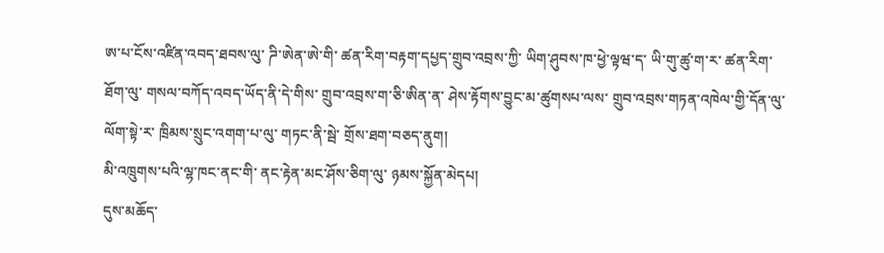ཨ་པ་ངོས་འཛིན་འབད་ཐབས་ལུ་ ཌི་ཨེན་ཨེ་གི་ ཚན་རིག་བརྟག་དཔྱད་གྲུབ་འབྲས་ཀྱི་ ཡིག་ཤུབས་ཁ་ཕྱེ་ལྟཝ་ད་ ཡི་གུ་ཚུ་ག་ར་ ཚན་རིག་ཐོག་ལུ་ གསལ་བཀོད་འབད་ཡོད་ནི་དེ་གིས་ གྲུབ་འབྲས་ག་ཅི་ཨིན་ན་ ཤེས་རྟོགས་བྱུང་མ་ཚུགསཔ་ལས་ གྲུབ་འབྲས་གཏན་འཁེལ་གྱི་དོན་ལུ་ ལོག་སྟེ་ར་ ཁྲིམས་སྲུང་འགག་པ་ལུ་ གཏང་ནི་སྦེ་ གྲོས་ཐག་བཅད་ནུག།
མི་འཁྲུགས་པའི་ལྷ་ཁང་ནང་གི་ ནང་རྟེན་མང་ཤོས་ཅིག་ལུ་ ཉམས་སྐྱོན་མེདཔ།
དུས་མཆོད་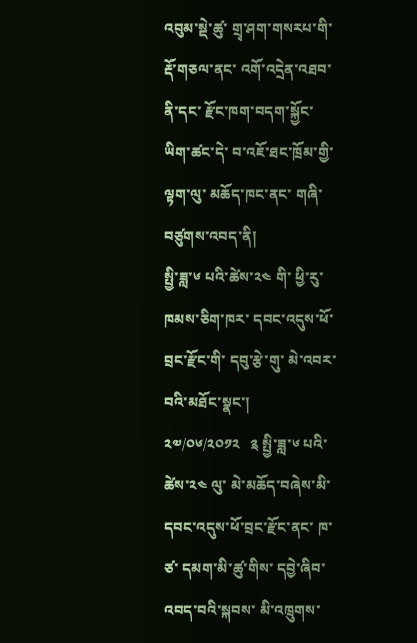འབུམ་སྡེ་ཚུ་ གྲྭ་ཤག་གསརཔ་གི་ རྡོ་གཅལ་ནང་ འགོ་འདྲེན་འཐབ་ནི་དང་ རྫོང་ཁག་བདག་སྐྱོང་ཡིག་ཚང་དེ་ བ་འཇོ་ཐང་ཁྲོམ་གྱི་ལྟག་ལུ་ མཆོད་ཁང་ནང་ གཞི་བཙུགས་འབད་ནི།
སྤྱི་ཟླ་༦ པའི་ཚེས་༢༤ གི་ ཕྱི་རུ་ཁམས་ཅིག་ཁར་ དབང་འདུས་ཕོ་བྲང་རྫོང་གི་ དབུ་རྩེ་གུ་ མེ་འབར་བའི་མཐོང་སྣང་།
༢༧/༠༦/༢༠༡༢   ༉ སྤྱི་ཟླ་༦ པའི་ཚེས་༢༤ ལུ་ མེ་མཆོད་བཞེས་མི་ དབང་འདུས་ཕོ་བྲང་རྫོང་ནང་ ཁ་ཙ་ དམག་མི་ཚུ་གིས་ དབྱེ་ཞིབ་འབད་བའི་སྐབས་ མི་འཁྲུགས་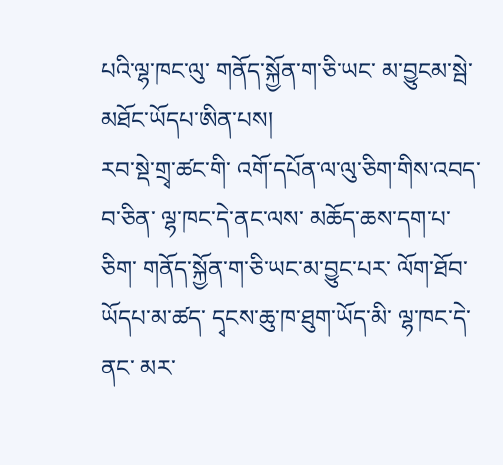པའི་ལྷ་ཁང་ལུ་ གནོད་སྐྱོན་ག་ཅི་ཡང་ མ་བྱུངམ་སྦེ་ མཐོང་ཡོདཔ་ཨིན་པས།
རབ་སྡེ་གྲྭ་ཚང་གི་ འགོ་དཔོན་ལ་ལུ་ཅིག་གིས་འབད་བ་ཅིན་ ལྷ་ཁང་དེ་ནང་ལས་ མཆོད་ཆས་དག་པ་ཅིག་ གནོད་སྐྱོན་ག་ཅི་ཡང་མ་བྱུང་པར་ ལོག་ཐོབ་ཡོདཔ་མ་ཚད་ དྭངས་ཆུ་ཁ་ཐུག་ཡོད་མི་ ལྷ་ཁང་དེ་ནང་ མར་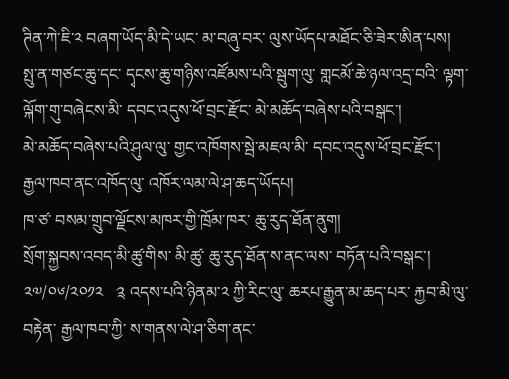ཊིན་ཀེ་ཇི་༢ བཞག་ཡོད་མི་དེ་ཡང་ མ་བཞུ་བར་ ལུས་ཡོདཔ་མཐོང་ཅི་ཟེར་ཨིན་པས།
སྤུ་ན་གཙང་ཆུ་དང་ དྭངས་ཆུ་གཉིས་འཛོམས་པའི་སྦུག་ལུ་ གླངམོ་ཆེ་ཉལ་འདྲ་བའི་ ལྟག་ལྐོག་གུ་བཞེངས་མི་ དབང་འདུས་ཕོ་བྲང་རྫོང་ མེ་མཆོད་བཞེས་པའི་བསྒང་།
མེ་མཆོད་བཞེས་པའི་ཤུལ་ལུ་ གྱང་འཁོགས་སྦེ་མཇལ་མི་ དབང་འདུས་ཕོ་བྲང་རྫོང་།
རྒྱལ་ཁབ་ནང་འཁོད་ལུ་ འཁོར་ལམ་ལེ་ཤ་ཆད་ཡོདཔ།
ཁ་ཙ་ བསམ་གྲུབ་ལྗོངས་མཁར་གྱི་ཁྲོམ་ཁར་ ཆུ་རུད་ཐོན་ནུག།
སྲོག་སྐྱབས་འབད་མི་ཚུ་གིས་ མི་ཚུ་ ཆུ་རུད་ཐོན་ས་ནང་ལས་ བཏོན་པའི་བསྒང་།
༢༧/༠༦/༢༠༡༢   ༉ འདས་པའི་ཉིནམ་༢ ཀྱི་རིང་ལུ་ ཆརཔ་རྒྱུན་མ་ཆད་པར་ རྐྱབ་མི་ལུ་བརྟེན་ རྒྱལ་ཁབ་ཀྱི་ ས་གནས་ལེ་ཤ་ཅིག་ནང་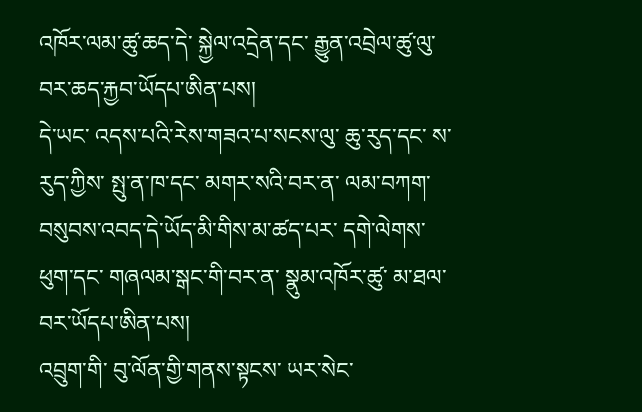འཁོར་ལམ་ཚུ་ཆད་དེ་ སྐྱེལ་འདྲེན་དང་ རྒྱུན་འབྲེལ་ཚུ་ལུ་ བར་ཆད་རྐྱབ་ཡོདཔ་ཨིན་པས།
དེ་ཡང་ འདས་པའི་རེས་གཟའ་པ་སངས་ལུ་ ཆུ་རུད་དང་ ས་རུད་ཀྱིས་ སྤུ་ན་ཁ་དང་ མགར་སའི་བར་ན་ ལམ་བཀག་བསུབས་འབད་དེ་ཡོད་མི་གིས་མ་ཚད་པར་ དགེ་ལེགས་ཕུག་དང་ གཞལམ་སྒང་གི་བར་ན་ སྣུམ་འཁོར་ཚུ་ མ་ཐལ་བར་ཡོདཔ་ཨིན་པས།
འབྲུག་གི་ བུ་ལོན་གྱི་གནས་སྟངས་ ཡར་སེང་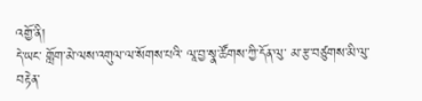འགྱོ་ནི།
དེ་ཡང་ གློག་མེ་ལས་འགུལ་ལ་སོགས་པའི་ ལཱ་བྱ་སྣ་ཚོགས་ཀྱི་དོན་ལུ་ མ་རྩ་བཙུགས་མི་ལུ་བརྟེན་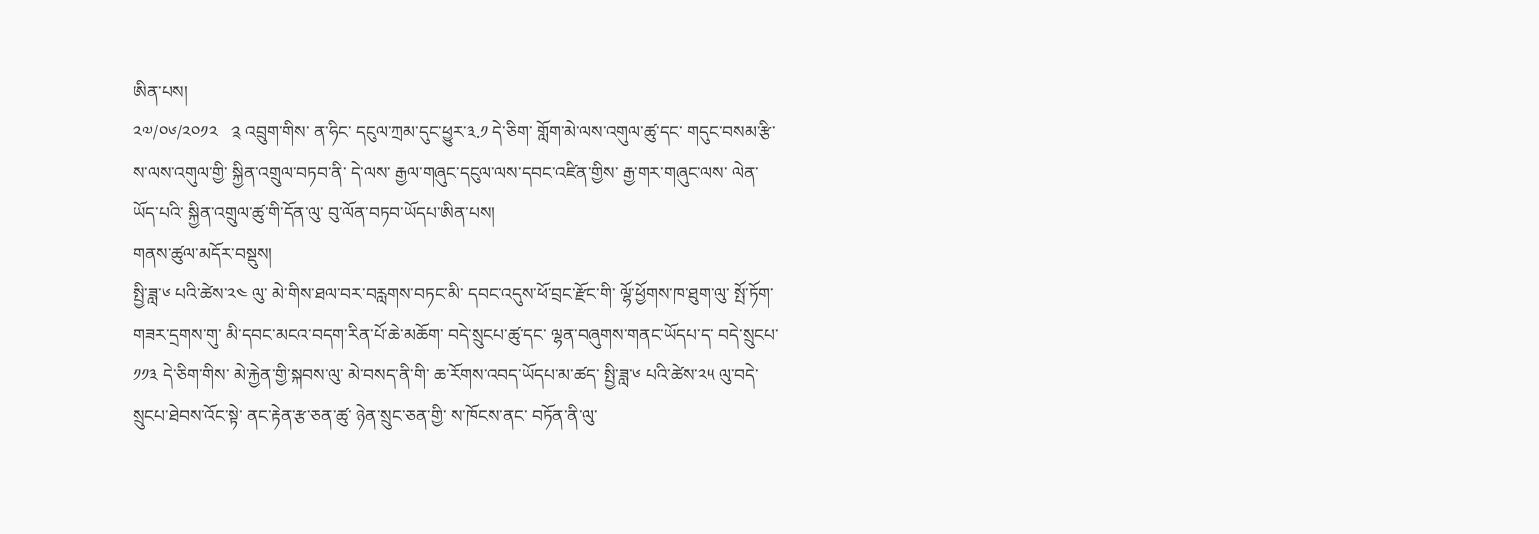ཨིན་པས།
༢༧/༠༦/༢༠༡༢   ༉ འབྲུག་གིས་ ན་ཧིང་ དངུལ་ཀྲམ་དུང་ཕྱུར་༣.༡ དེ་ཅིག་ གློག་མེ་ལས་འགུལ་ཚུ་དང་ གདུང་བསམ་རྩི་ས་ལས་འགུལ་གྱི་ སྐྱིན་འགྲུལ་བཏབ་ནི་ དེ་ལས་ རྒྱལ་གཞུང་དངུལ་ལས་དབང་འཛིན་གྱིས་ རྒྱ་གར་གཞུང་ལས་ ལེན་ཡོད་པའི་ སྐྱིན་འགྲུལ་ཚུ་གི་དོན་ལུ་ བུ་ལོན་བཏབ་ཡོདཔ་ཨིན་པས།
གནས་ཚུལ་མདོར་བསྡུས།
སྤྱི་ཟླ་༦ པའི་ཚེས་༢༤ ལུ་ མེ་གིས་ཐལ་བར་བརླགས་བཏང་མི་ དབང་འདུས་ཕོ་བྲང་རྫོང་གི་ ལྷོ་ཕྱོགས་ཁ་ཐུག་ལུ་ སྤོ་ཏོག་གཟར་དྲགས་གུ་ མི་དབང་མངའ་བདག་རིན་པོ་ཆེ་མཆོག་ བདེ་སྲུངཔ་ཚུ་དང་ ལྷན་བཞུགས་གནང་ཡོདཔ་ད་ བདེ་སྲུངཔ་༡༡༣ དེ་ཅིག་གིས་ མེ་རྐྱེན་གྱི་སྐབས་ལུ་ མེ་བསད་ནི་གི་ ཆ་རོགས་འབད་ཡོདཔ་མ་ཚད་ སྤྱི་ཟླ་༦ པའི་ཚེས་༢༥ ལུ་བདེ་སྲུངཔ་ཐེབས་འོང་སྟེ་ ནང་རྟེན་རྩ་ཅན་ཚུ་ ཉེན་སྲུང་ཅན་གྱི་ ས་ཁོངས་ནང་ བཏོན་ནི་ལུ་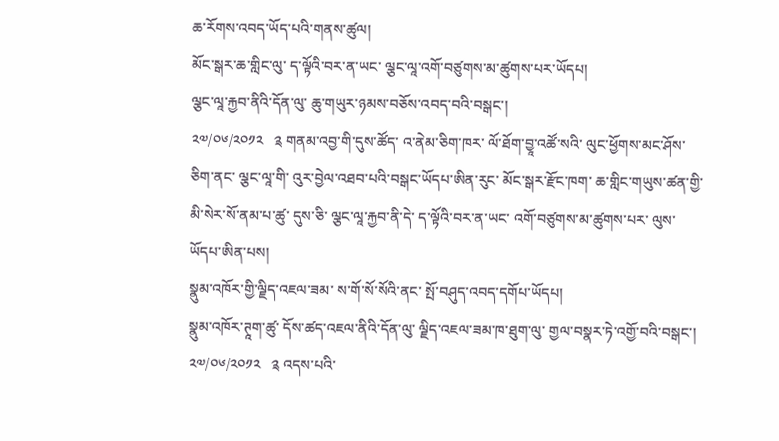ཆ་རོགས་འབད་ཡོད་པའི་གནས་ཚུལ།
མོང་སྒར་ཆ་གླིང་ལུ་ ད་ལྟོའི་བར་ན་ཡང་ ལྕང་ལཱ་འགོ་བཙུགས་མ་ཚུགས་པར་ཡོདཔ།
ལྕང་ལཱ་རྐྱབ་ནིའི་དོན་ལུ་ ཆུ་གཡུར་ཉམས་བཅོས་འབད་བའི་བསྒང་།
༢༧/༠༦/༢༠༡༢   ༉ གནམ་འབྱ་གི་དུས་ཚོད་ འ་ནེམ་ཅིག་ཁར་ ལོ་ཐོག་བྱཱ་འཚོ་སའི་ ལུང་ཕྱོགས་མང་ཤོས་ཅིག་ནང་ ལྕང་ལཱ་གི་ འུར་བྱེལ་འཐབ་པའི་བསྒང་ཡོདཔ་ཨིན་རུང་ མོང་སྒར་རྫོང་ཁག་ ཆ་གླིང་གཡུས་ཚན་གྱི་ མི་སེར་སོ་ནམ་པ་ཚུ་ དུས་ཅི་ ལྕང་ལཱ་རྐྱབ་ནི་དེ་ ད་ལྟོའི་བར་ན་ཡང་ འགོ་བཙུགས་མ་ཚུགས་པར་ ལུས་ཡོདཔ་ཨིན་པས།
སྣུམ་འཁོར་གྱི་ལྗིད་འཇལ་ཟམ་ ས་གོ་སོ་སོའི་ནང་ སྤོ་བཤུད་འབད་དགོཔ་ཡོདཔ།
སྣུམ་འཁོར་ཊཱག་ཚུ་ དོས་ཚད་འཇལ་ནིའི་དོན་ལུ་ ལྗིད་འཇལ་ཟམ་ཁ་ཐུག་ལུ་ གྱལ་བསྣར་ཏེ་འགྱོ་བའི་བསྒང་།
༢༧/༠༦/༢༠༡༢   ༉ འདས་པའི་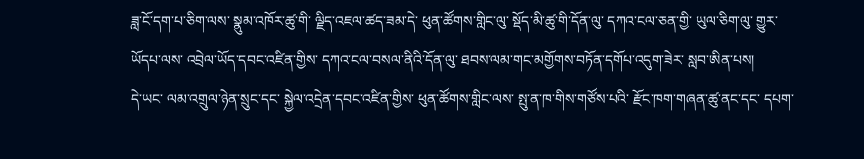ཟླ་ངོ་དག་པ་ཅིག་ལས་ སྣུམ་འཁོར་ཚུ་གི་ ལྗིད་འཇལ་ཚད་ཟམ་དེ་ ཕུན་ཚོགས་གླིང་ལུ་ སྡོད་མི་ཚུ་གི་དོན་ལུ་ དཀའ་ངལ་ཅན་གྱི་ ཡུལ་ཅིག་ལུ་ གྱུར་ཡོདཔ་ལས་ འབྲེལ་ཡོད་དབང་འཛིན་གྱིས་ དཀའ་ངལ་བསལ་ནིའི་དོན་ལུ་ ཐབས་ལམ་གང་མགྱོགས་བཏོན་དགོཔ་འདུག་ཟེར་ སླབ་ཨིན་པས།
དེ་ཡང་ ལམ་འགྲུལ་ཉེན་སྲུང་དང་ སྐྱེལ་འདྲེན་དབང་འཛིན་གྱིས་ ཕུན་ཚོགས་གླིང་ལས་ སྤུ་ན་ཁ་གིས་གཙོས་པའི་ རྫོང་ཁག་གཞན་ཚུ་ནང་དང་ དཔག་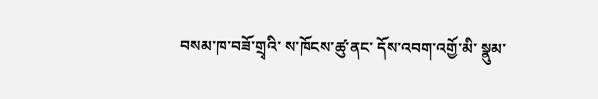བསམ་ཁ་བཟོ་གྲྭའི་ ས་ཁོངས་ཚུ་ནང་ དོས་འབག་འགྱོ་མི་ སྣུམ་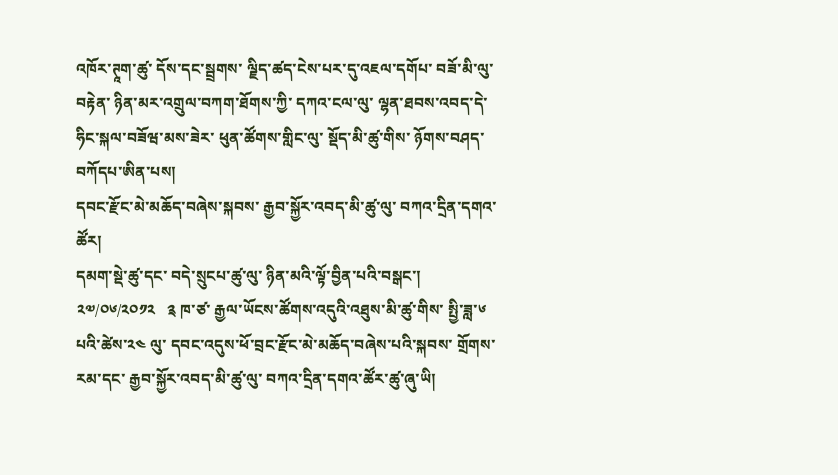འཁོར་ཊཱག་ཚུ་ དོས་དང་སྦྲགས་ ལྗིད་ཚད་ངེས་པར་དུ་འཇལ་དགོཔ་ བཟོ་མི་ལུ་བརྟེན་ ཉིན་མར་འགྲུལ་བཀག་ཐོགས་ཀྱི་ དཀའ་ངལ་ལུ་ ལྷན་ཐབས་འབད་དེ་ ཧིང་སྐལ་བཟོཝ་མས་ཟེར་ ཕུན་ཚོགས་གླིང་ལུ་ སྡོད་མི་ཚུ་གིས་ ཉོགས་བཤད་བཀོདཔ་ཨིན་པས།
དབང་རྫོང་མེ་མཆོད་བཞེས་སྐབས་ རྒྱབ་སྐྱོར་འབད་མི་ཚུ་ལུ་ བཀའ་དྲིན་དགའ་ཚོར།
དམག་སྡེ་ཚུ་དང་ བདེ་སྲུངཔ་ཚུ་ལུ་ ཉིན་མའི་ལྟོ་བྱིན་པའི་བསྒང་།
༢༧/༠༦/༢༠༡༢   ༉ ཁ་ཙ་ རྒྱལ་ཡོངས་ཚོགས་འདུའི་འཐུས་མི་ཚུ་གིས་ སྤྱི་ཟླ་༦ པའི་ཚེས་༢༤ ལུ་ དབང་འདུས་ཕོ་བྲང་རྫོང་མེ་མཆོད་བཞེས་པའི་སྐབས་ གྲོགས་རམ་དང་ རྒྱབ་སྐྱོར་འབད་མི་ཚུ་ལུ་ བཀའ་དྲིན་དགའ་ཚོར་ཚུ་ཞུ་ཡི།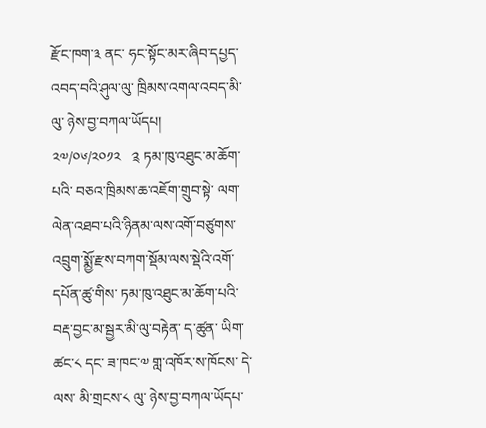རྫོང་ཁག་༣ ནང་ ཧང་སྟོང་མར་ཞིབ་དཔྱད་འབད་བའི་ཤུལ་ལུ་ ཁྲིམས་འགལ་འབད་མི་ལུ་ ཉེས་བྱ་བཀལ་ཡོདཔ།
༢༧/༠༦/༢༠༡༢   ༉ ཏམ་ཁུ་འཐུང་མ་ཆོག་པའི་ བཅའ་ཁྲིམས་ཆ་འཇོག་གྲུབ་སྟེ་ ལག་ལེན་འཐབ་པའི་ཉིནམ་ལས་འགོ་བཙུགས་ འབྲུག་སྨྱོ་རྫས་བཀག་སྡོམ་ལས་སྡེའི་འགོ་དཔོན་ཚུ་གིས་ ཏམ་ཁུ་འཐུང་མ་ཆོག་པའི་ བརྡ་བྱང་མ་སྦྱར་མི་ལུ་བརྟེན་ ད་ཚུན་ ཡིག་ཚང་༨ དང་ ཟ་ཁང་༧ གླ་འཁོར་ས་ཁོངས་ དེ་ལས་ མི་གྲངས་༨ ལུ་ ཉེས་བྱ་བཀལ་ཡོདཔ་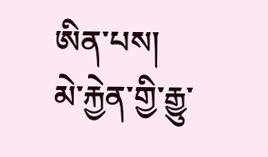ཨིན་པས།
མེ་རྐྱེན་གྱི་རྒྱུ་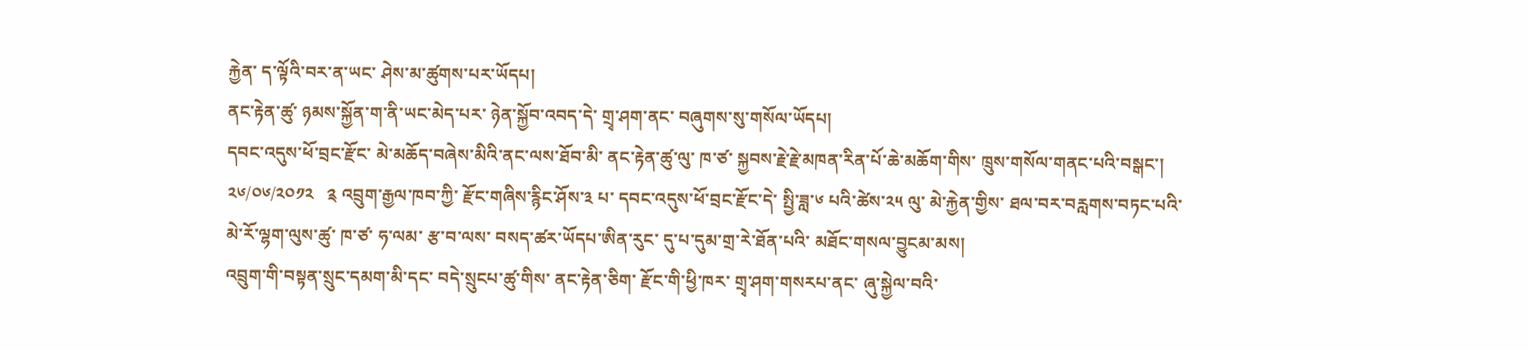རྐྱེན་ ད་ལྟོའི་བར་ན་ཡང་ ཤེས་མ་ཚུགས་པར་ཡོདཔ།
ནང་རྟེན་ཚུ་ ཉམས་སྐྱོན་ག་ནི་ཡང་མེད་པར་ ཉེན་སྐྱོབ་འབད་དེ་ གྲྭ་ཤག་ནང་ བཞུགས་སུ་གསོལ་ཡོདཔ།
དབང་འདུས་ཕོ་བྲང་རྫོང་ མེ་མཆོད་བཞེས་མིའི་ནང་ལས་ཐོབ་མི་ ནང་རྟེན་ཚུ་ལུ་ ཁ་ཙ་ སྐྱབས་རྗེ་རྗེ་མཁན་རིན་པོ་ཆེ་མཆོག་གིས་ ཁྲུས་གསོལ་གནང་པའི་བསྒང་།
༢༦/༠༦/༢༠༡༢   ༉ འབྲུག་རྒྱལ་ཁབ་ཀྱི་ རྫོང་གཞིས་རྙིང་ཤོས་༣ པ་ དབང་འདུས་ཕོ་བྲང་རྫོང་དེ་ སྤྱི་ཟླ་༦ པའི་ཚེས་༢༥ ལུ་ མེ་རྐྱེན་གྱིས་ ཐལ་བར་བརླགས་བཏང་པའི་ མེ་རོ་ལྷག་ལུས་ཚུ་ ཁ་ཙ་ ཧ་ལམ་ རྩ་བ་ལས་ བསད་ཚར་ཡོདཔ་ཨིན་རུང་ དུ་པ་དུམ་གྲ་རེ་ཐོན་པའི་ མཐོང་གསལ་བྱུངམ་མས།
འབྲུག་གི་བསྟན་སྲུང་དམག་མི་དང་ བདེ་སྲུངཔ་ཚུ་གིས་ ནང་རྟེན་ཅིག་ རྫོང་གི་ཕྱི་ཁར་ གྲྭ་ཤག་གསརཔ་ནང་ ཞུ་སྐྱེལ་བའི་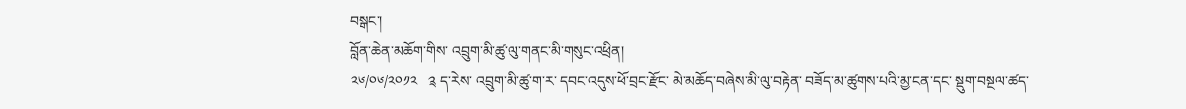བསྒང་།
བློན་ཆེན་མཆོག་གིས་ འབྲུག་མི་ཚུ་ལུ་གནང་མི་གསུང་འཕྲིན།
༢༦/༠༦/༢༠༡༢   ༉ ད་རེས་ འབྲུག་མི་ཚུ་ག་ར་ དབང་འདུས་ཕོ་བྲང་རྫོང་ མེ་མཆོད་བཞེས་མི་ལུ་བརྟེན་ བཟོད་མ་ཚུགས་པའི་མྱ་ངན་དང་ སྡུག་བསྔལ་ཚད་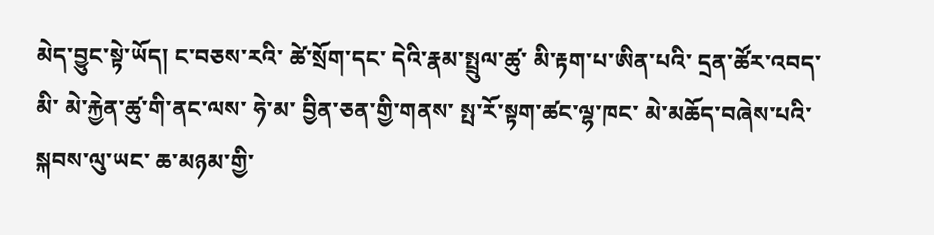མེད་བྱུང་སྟེ་ཡོད། ང་བཅས་རའི་ ཚེ་སྲོག་དང་ དེའི་རྣམ་སྤྲུལ་ཚུ་ མི་རྟག་པ་ཨིན་པའི་ དྲན་ཚོར་འབད་མི་ མེ་རྐྱེན་ཚུ་གི་ནང་ལས་ ཧེ་མ་ བྱིན་ཅན་གྱི་གནས་ སྤ་རོ་སྟག་ཚང་ལྷ་ཁང་ མེ་མཆོད་བཞེས་པའི་སྐབས་ལུ་ཡང་ ཆ་མཉམ་གྱི་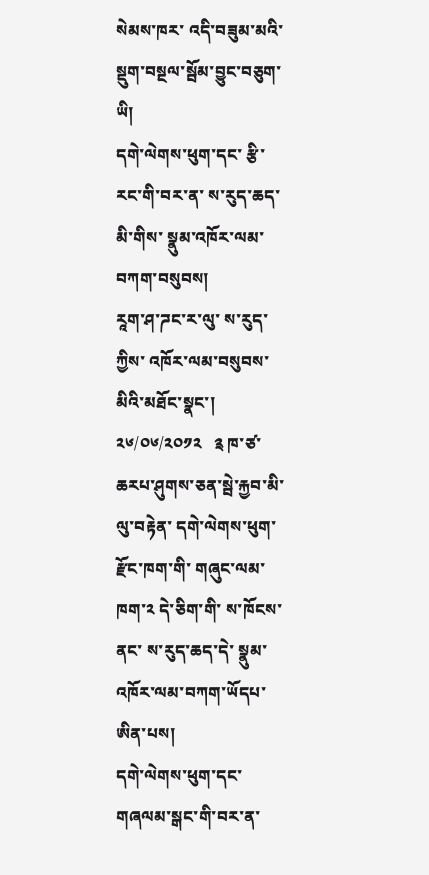སེམས་ཁར་ འདི་བཟུམ་མའི་ སྡུག་བསྔལ་སྦོམ་བྱུང་བཅུག་ཡི།
དགེ་ལེགས་ཕུག་དང་ རྩི་རང་གི་བར་ན་ ས་རུད་ཆད་མི་གིས་ སྣུམ་འཁོར་ལམ་ བཀག་བསུབས།
རཱག་ཤ་ཌང་ར་ལུ་ ས་རུད་ཀྱིས་ འཁོར་ལམ་བསུབས་མིའི་མཐོང་སྣང་།
༢༦/༠༦/༢༠༡༢   ༉ ཁ་ཙ་ ཆརཔ་ཤུགས་ཅན་སྦེ་རྐྱབ་མི་ལུ་བརྟེན་ དགེ་ལེགས་ཕུག་རྫོང་ཁག་གི་ གཞུང་ལམ་ཁག་༢ དེ་ཅིག་གི་ ས་ཁོངས་ནང་ ས་རུད་ཆད་དེ་ སྣུམ་འཁོར་ལམ་བཀག་ཡོདཔ་ཨིན་པས།
དགེ་ལེགས་ཕུག་དང་ གཞལམ་སྒང་གི་བར་ན་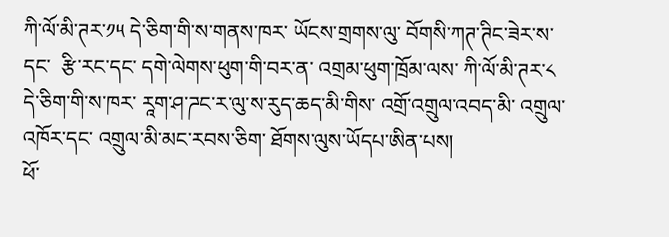ཀི་ལོ་མི་ཊར་༡༥ དེ་ཅིག་གི་ས་གནས་ཁར་ ཡོངས་གྲགས་ལུ་ བོགསི་ཀཊ་ཊིང་ཟེར་ས་དང་  རྩི་རང་དང་ དགེ་ལེགས་ཕུག་གི་བར་ན་ འགྲམ་ཕུག་ཁྲོམ་ལས་ ཀི་ལོ་མི་ཊར་༨ དེ་ཅིག་གི་ས་ཁར་ རཱག་ཤ་ཌང་ར་ལུ་ས་རུད་ཆད་མི་གིས་ འགྲོ་འགྲུལ་འབད་མི་ འགྲུལ་འཁོར་དང་ འགྲུལ་མི་མང་རབས་ཅིག་ ཐོགས་ལུས་ཡོདཔ་ཨིན་པས།
ཕོ་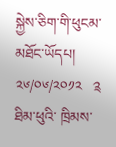སྐྱེས་ཅིག་གི་ཕུངམ་ མཐོང་ཡོདཔ།
༢༦/༠༦/༢༠༡༢   ༉ ཐིམ་ཕུའི་ ཁྲིམས་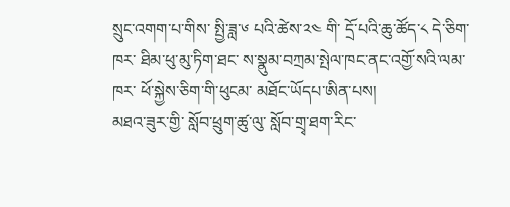སྲུང་འགག་པ་གིས་ སྤྱི་ཟླ་༦ པའི་ཚེས་༢༤ གི་ དྲོ་པའི་ཆུ་ཚོད་༨ དེ་ཅིག་ཁར་ ཐིམ་ཕུ་མུ་ཏིག་ཐང་ ས་སྣུམ་བཀྲམ་སྤེལ་ཁང་ནང་འགྱོ་སའི་ལམ་ཁར་ ཕོ་སྐྱེས་ཅིག་གི་ཕུངམ་ མཐོང་ཡོདཔ་ཨིན་པས།
མཐའ་ཟུར་གྱི་ སློབ་ཕྲུག་ཚུ་ལུ་ སློབ་གྲྭ་ཐག་རིང་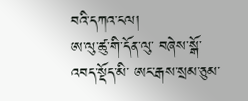བའི་དཀའ་ངལ།
ཨ་ལུ་ཚུ་གི་དོན་ལུ་ བཞེས་སྒོ་འབད་སྡོད་མི་ ཨང་རྒས་སྲམ་ཅུམ་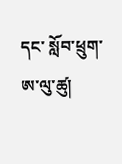དང་ སློབ་ཕྲུག་ཨ་ལུ་ཚུ།